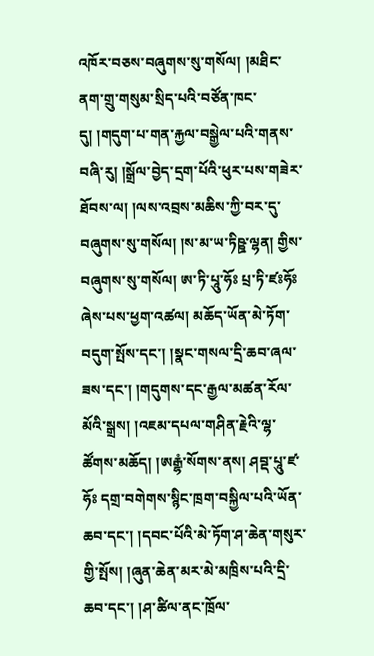འཁོར་བཅས་བཞུགས་སུ་གསོལ། །མཐིང་ནག་གྲུ་གསུམ་སྲིད་པའི་བཙོན་ཁང་དུ། །གདུག་པ་གན་རྐྱལ་བསྒྱེལ་པའི་གནས་བཞི་རུ། །སྒྲོལ་བྱེད་དྲག་པོའི་ཕུར་པས་གཟེར་ཐོབས་ལ། །ལས་འབྲས་མཆིས་ཀྱི་བར་དུ་བཞུགས་སུ་གསོལ། །ས་མ་ཡ་ཏིཥྛ་ལྷན། གྱིས་བཞུགས་སུ་གསོལ། ཨ་ཏི་པཱུ་ཧོཿ པྲ་ཏི་ཛཿཧོཿ ཞེས་པས་ཕྱག་འཚལ། མཆོད་ཡོན་མེ་ཏོག་བདུག་སྤོས་དང་། །སྣང་གསལ་དྲི་ཆབ་ཞལ་ཟས་དང་། །གདུགས་དང་རྒྱལ་མཚན་རོལ་མོའི་སྒྲས། །འཇམ་དཔལ་གཤིན་རྗེའི་ལྷ་ཚོགས་མཆོད། །ཨརྒྷཾ་སོགས་ནས། ཤབྡ་པཱུ་ཛ་ཧོཿ དགྲ་བགེགས་སྙིང་ཁྲག་བསྐྱིལ་པའི་ཡོན་ཆབ་དང་། །དབང་པོའི་མེ་ཏོག་ཤ་ཆེན་གསུར་གྱི་སྤོས། །ཞུན་ཆེན་མར་མེ་མཁྲིས་པའི་དྲི་ཆབ་དང་། །ཤ་ཚིལ་ནང་ཁྲོལ་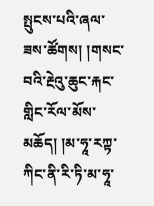སྤུངས་པའི་ཞལ་ཟས་ཚོགས། །གསང་བའི་རྔེའུ་ཆུང་རྐང་གླིང་རོལ་མོས་མཆོད། །མ་ཧཱ་རཀྟ་ཀིང་ནི་རི་ཏི་མ་ཧཱ་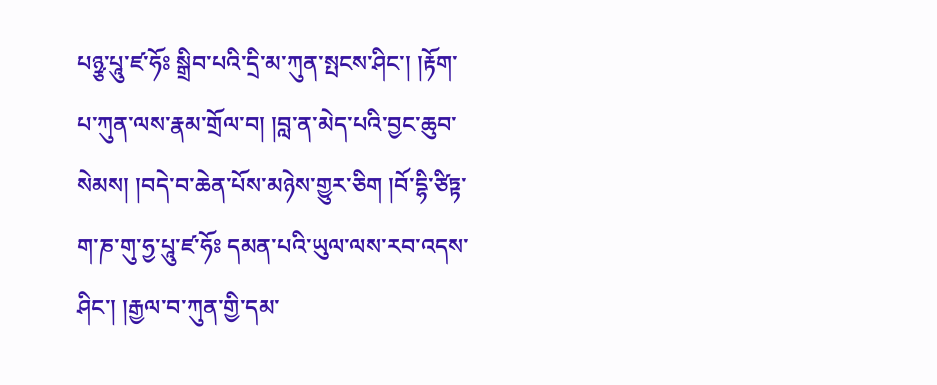པཉྩ་པཱུ་ཛ་ཧོཿ སྒྲིབ་པའི་དྲི་མ་ཀུན་སྤངས་ཤིང་། །རྟོག་པ་ཀུན་ལས་རྣམ་གྲོལ་བ། །བླ་ན་མེད་པའི་བྱང་ཆུབ་སེམས། །བདེ་བ་ཆེན་པོས་མཉེས་གྱུར་ཅིག །བོ་དྷི་ཙིཏྟ་ག་ཎ་གུ་ཧྱ་པཱུ་ཛ་ཧོཿ དམན་པའི་ཡུལ་ལས་རབ་འདས་ཤིང་། །རྒྱལ་བ་ཀུན་གྱི་དམ་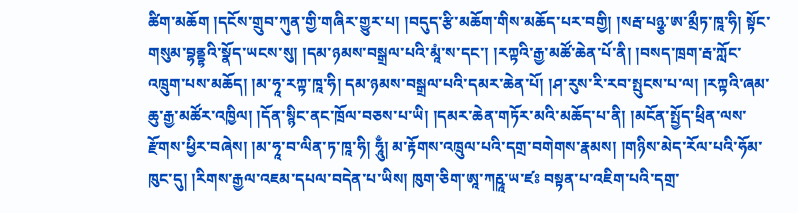ཚིག་མཆོག །དངོས་གྲུབ་ཀུན་གྱི་གཞིར་གྱུར་པ། །བདུད་རྩི་མཆོག་གིས་མཆོད་པར་བགྱི། །སརྦ་པཉྩ་ཨ་མྲྀཏ་ཁཱ་ཧི། སྟོང་གསུམ་བྷནྡྷའི་སྣོད་ཡངས་སུ། །དམ་ཉམས་བསྒྲལ་པའི་མཱཾ་ས་དང་། །རཀྟའི་རྒྱ་མཚོ་ཆེན་པོ་ནི། །བསད་ཁྲག་རྦ་ཀློང་འཁྲུག་པས་མཆོད། །མ་ཧཱ་རཀྟ་ཁཱ་ཧི། དམ་ཉམས་བསྒྲལ་པའི་དམར་ཆེན་པོ། །ཤ་རུས་རི་རབ་སྤུངས་པ་ལ། །རཀྟའི་ཞམ་ཆུ་རྒྱ་མཚོར་འཁྱིལ། །དོན་སྙིང་ནང་ཁྲོལ་བཅས་པ་ཡི། །དམར་ཆེན་གཏོར་མའི་མཆོད་པ་ནི། །མངོན་སྤྱོད་ཕྲིན་ལས་རྫོགས་ཕྱིར་བཞེས། །མ་ཧཱ་བ་ལིན་ཏ་ཁཱ་ཧི། ཧཱུྃ། མ་རྟོགས་འཁྲུལ་པའི་དགྲ་བགེགས་རྣམས། །གཉིས་མེད་རོལ་པའི་ཧོམ་ཁུང་དུ། །རིགས་རྒྱལ་འཇམ་དཔལ་བདེན་པ་ཡིས། ཁུག་ཅིག་ཨཱ་ཀརྵཱ་ཡ་ཛཿ བསྟན་པ་འཇིག་པའི་དགྲ་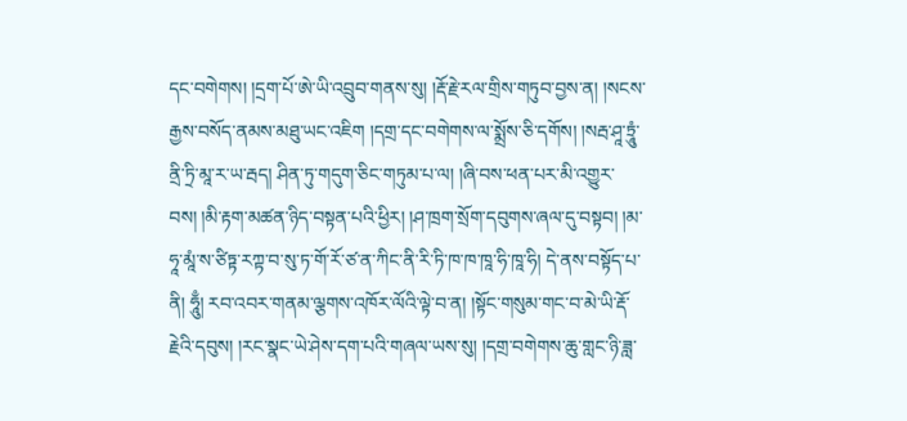དང་བགེགས། །དྲག་པོ་ཨེ་ཡི་འབྲུབ་གནས་སུ། །རྡོ་རྗེ་རལ་གྲིས་གཏུབ་བྱས་ན། །སངས་རྒྱས་བསོད་ནམས་མཐུ་ཡང་འཇིག །དགྲ་དང་བགེགས་ལ་སྨྲོས་ཅི་དགོས། །སརྦ་ཤཱ་ཏྲཱུཾ་ནྲི་ཏྲི་མཱ་ར་ཡ་རྦད། ཤིན་ཏུ་གདུག་ཅིང་གཏུམ་པ་ལ། །ཞི་བས་ཕན་པར་མི་འགྱུར་བས། །མི་རྟག་མཚན་ཉིད་བསྟན་པའི་ཕྱིར། །ཤ་ཁྲག་སྲོག་དབུགས་ཞལ་དུ་བསྟབ། །མ་ཧཱ་མཱཾ་ས་ཙིཏྟ་རཀྟ་བ་སུ་ཏ་གོ་རོ་ཙ་ན་ཀིང་ནི་རི་ཏི་ཁ་ཁ་ཁཱ་ཧི་ཁཱ་ཧི། དེ་ནས་བསྟོད་པ་ནི། ཧཱུྃ། རབ་འབར་གནམ་ལྕགས་འཁོར་ལོའི་ལྟེ་བ་ན། །སྟོང་གསུམ་གང་བ་མེ་ཡི་རྡོ་རྗེའི་དབུས། །རང་སྣང་ཡེ་ཤེས་དག་པའི་གཞལ་ཡས་སུ། །དགྲ་བགེགས་ཆུ་གླང་ཉི་ཟླ་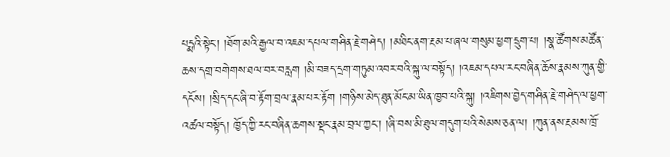པདྨའི་སྟེང་། །ཐོག་མའི་རྒྱལ་བ་འཇམ་དཔལ་གཤིན་རྗེ་གཤེད། །མཐིང་ནག་རྔམ་པ་ཞལ་གསུམ་ཕྱག་དྲུག་པ། །སྣ་ཚོགས་མཚོན་ཆས་དགྲ་བགེགས་ཐལ་བར་བརླག །མི་བཟད་དྲག་གཏུམ་འབར་བའི་སྐུ་ལ་བསྟོད། །འཇམ་དཔལ་རང་བཞིན་ཆོས་རྣམས་ཀུན་གྱི་དངོས། །སྲིད་དང་ཞི་བ་རྟོག་བྲལ་རྣམ་པར་རྟོག །གཉིས་མེད་ཐུན་མོང་མ་ཡིན་ཁྱབ་པའི་སྐུ། །འཇིགས་བྱེད་གཤིན་རྗེ་གཤེད་ལ་ཕྱག་འཚལ་བསྟོད། ཁྱོད་ཀྱི་རང་བཞིན་ཆགས་སྡང་རྣམ་བྲལ་ཀྱང་། །ཞི་བས་མི་ཐུལ་གདུག་པའི་སེམས་ཅན་ལ། །ཀུན་ནས་རྔམས་ཁྲོ་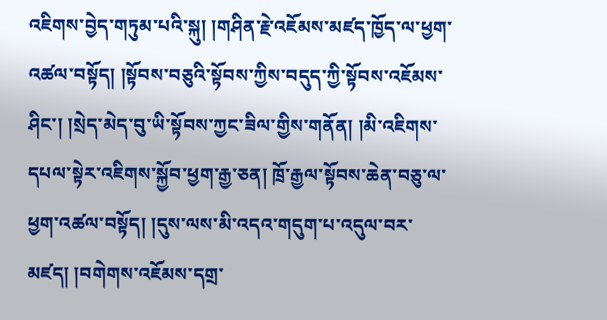འཇིགས་བྱེད་གཏུམ་པའི་སྐུ། །གཤིན་རྗེ་འཇོམས་མཛད་ཁྱོད་ལ་ཕྱག་འཚལ་བསྟོད། །སྟོབས་བཅུའི་སྟོབས་ཀྱིས་བདུད་ཀྱི་སྟོབས་འཇོམས་ཤིང་། །སྲེད་མེད་བུ་ཡི་སྟོབས་ཀྱང་ཟིལ་གྱིས་གནོན། །མི་འཇིགས་དཔལ་སྟེར་འཇིགས་སྐྱོབ་ཕྱག་རྒྱ་ཅན། ཁྲོ་རྒྱལ་སྟོབས་ཆེན་བཅུ་ལ་ཕྱག་འཚལ་བསྟོད། །དུས་ལས་མི་འདའ་གདུག་པ་འདུལ་བར་མཛད། །བགེགས་འཇོམས་དགྲ་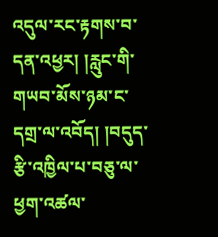འདུལ་རང་རྟགས་བ་དན་འཕྱར། །རླུང་གི་གཡབ་མོས་ཉམ་ང་དགྲ་ལ་འབོད། །བདུད་རྩི་འཁྱིལ་པ་བཅུ་ལ་ཕྱག་འཚལ་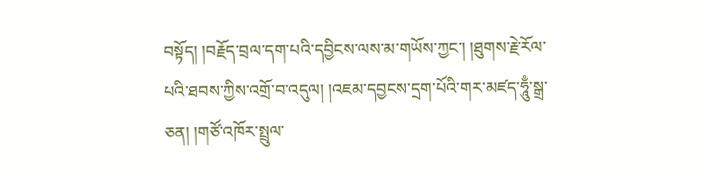བསྟོད། །བརྗོད་བྲལ་དག་པའི་དབྱིངས་ལས་མ་གཡོས་ཀྱང་། །ཐུགས་རྗེ་རོལ་པའི་ཐབས་ཀྱིས་འགྲོ་བ་འདུལ། །འཇམ་དབྱངས་དྲག་པོའི་གར་མཛད་ཧཱུྃ་སྒྲ་ཅན། །གཙོ་འཁོར་སྤྲུལ་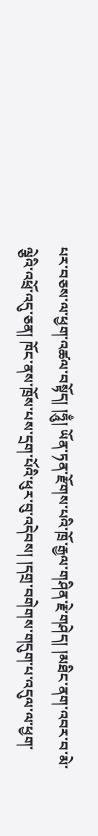པར་བཅས་ལ་ཕྱག་འཚལ་བསྟོད། །ཧཱུྃ། ཡོན་ཏན་རྫོགས་པའི་ཁྲོ་རྒྱལ་གཤིན་རྗེ་གཤེད། །མཐིང་ནག་འབར་བ་མེ་ལྕེའི་འཕྲོ་འདུ་ཅན། ཁོང་ནས་ཁྲོས་པས་དྲག་པོའི་ཕུར་བུ་འདེབས། །དགྲ་བགེགས་གདུག་པ་འདུལ་ལ་ཕྱག་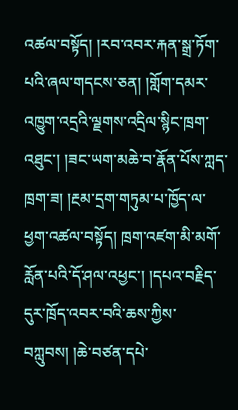འཚལ་བསྟོད། །རབ་འབར་རྐན་སྒྲ་ཏོག་པའི་ཞལ་གདངས་ཅན། །གློག་དམར་འཁྱུག་འདྲའི་ལྗགས་འདྲིལ་སྙིང་ཁྲག་འཐུང་། །ཟང་ཡག་མཆེ་བ་རྣོན་པོས་ཀླད་ཁྲག་ཟ། །རྔམ་དྲག་གཏུམ་པ་ཁྱོད་ལ་ཕྱག་འཚལ་བསྟོད། ཁྲག་འཛག་མི་མགོ་རློན་པའི་དོ་ཤལ་འཕྱང་། །དཔའ་བརྗིད་དུར་ཁྲོད་འབར་བའི་ཆས་ཀྱིས་བཀླུབས། །ཆེ་བཙན་དཔེ་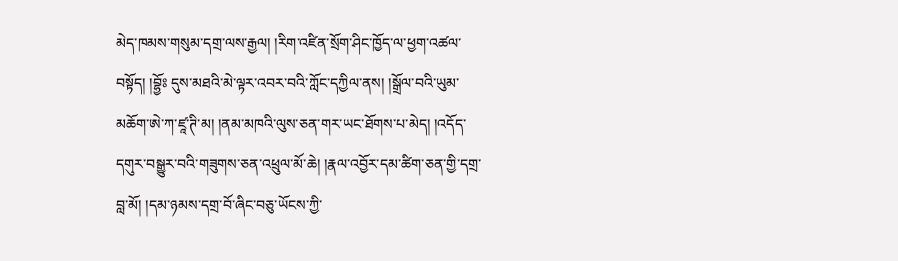མེད་ཁམས་གསུམ་དགྲ་ལས་རྒྱལ། །རིག་འཛིན་སྲོག་ཤིང་ཁྱོད་ལ་ཕྱག་འཚལ་བསྟོད། །བྷྱོཿ དུས་མཐའི་མེ་ལྟར་འབར་བའི་ཀློང་དཀྱིལ་ནས། །སྒྲོལ་བའི་ཡུམ་མཆོག་ཨེ་ཀ་ཛཱ་ཊི་མ། །ནམ་མཁའི་ལུས་ཅན་གར་ཡང་ཐོགས་པ་མེད། །འདོད་དགུར་བསྒྱུར་བའི་གཟུགས་ཅན་འཕྲུལ་མོ་ཆེ། །རྣལ་འབྱོར་དམ་ཚིག་ཅན་གྱི་དགྲ་བླ་མོ། །དམ་ཉམས་དགྲ་བོ་ཞིང་བཅུ་ཡོངས་ཀྱི་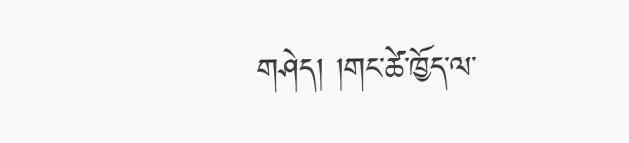གཤེད། །གང་ཚེ་ཁྱོད་ལ་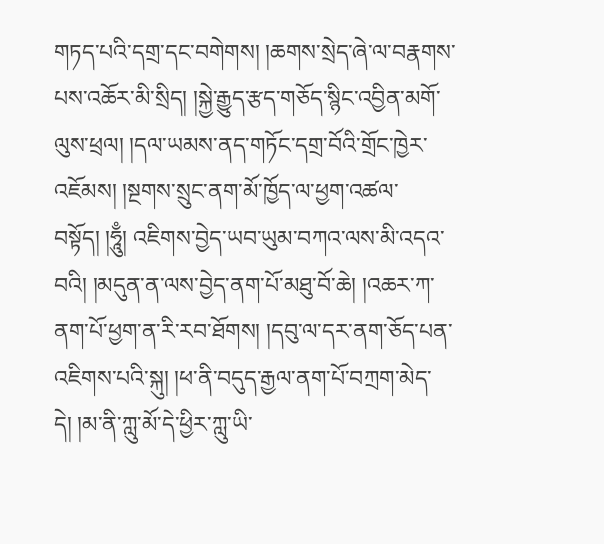གཏད་པའི་དགྲ་དང་བགེགས། །ཆགས་སྲེད་ཞེ་ལ་བརྣགས་པས་འཆོར་མི་སྲིད། །སྐྱེ་རྒྱུད་རྩད་གཅོད་སྙིང་འབྱིན་མགོ་ལུས་ཕྲལ། །དལ་ཡམས་ནད་གཏོང་དགྲ་བོའི་གྲོང་ཁྱེར་འཇོམས། །སྔགས་སྲུང་ནག་མོ་ཁྱོད་ལ་ཕྱག་འཚལ་བསྟོད། །ཧཱུྃ། འཇིགས་བྱེད་ཡབ་ཡུམ་བཀའ་ལས་མི་འདའ་བའི། །མདུན་ན་ལས་བྱེད་ནག་པོ་མཐུ་བོ་ཆེ། །འཆར་ཀ་ནག་པོ་ཕྱག་ན་རི་རབ་ཐོགས། །དབུ་ལ་དར་ནག་ཅོད་པན་འཇིགས་པའི་སྐུ། །ཕ་ནི་བདུད་རྒྱལ་ནག་པོ་བཀྲག་མེད་དེ། །མ་ནི་ཀླུ་མོ་དེ་ཕྱིར་ཀླུ་ཡི་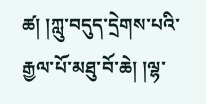ཚ། །ཀླུ་བདུད་དྲེགས་པའི་རྒྱལ་པོ་མཐུ་བོ་ཆེ། །ལྷ་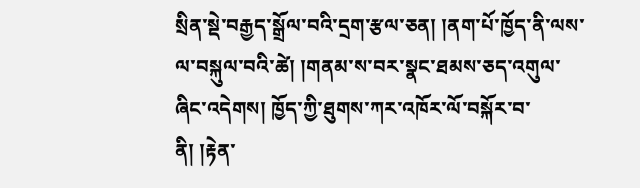སྲིན་སྡེ་བརྒྱད་སྒྲོལ་བའི་དྲག་རྩལ་ཅན། །ནག་པོ་ཁྱོད་ནི་ལས་ལ་བསྐུལ་བའི་ཚེ། །གནམ་ས་བར་སྣང་ཐམས་ཅད་འགུལ་ཞིང་འདེགས། ཁྱོད་ཀྱི་ཐུགས་ཀར་འཁོར་ལོ་བསྐོར་བ་ནི། །རྟེན་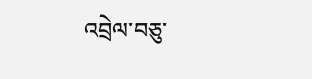འབྲེལ་བཅུ་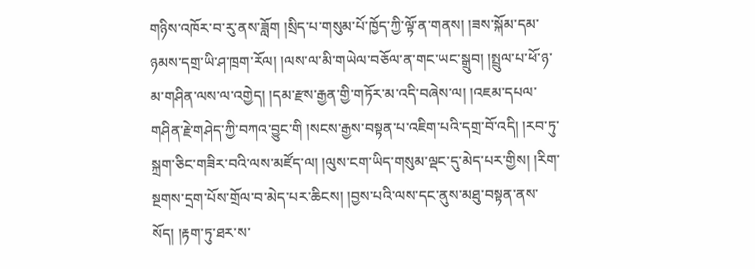གཉིས་འཁོར་བ་རུ་ནས་ཟློག །སྲིད་པ་གསུམ་པོ་ཁྱོད་ཀྱི་ལྟོ་ན་གནས། །ཟས་སྐོམ་དམ་ཉམས་དགྲ་ཡི་ཤ་ཁྲག་རོལ། །ལས་ལ་མི་གཡེལ་བཅོལ་ན་གང་ཡང་སྒྲུབ། །སྤྲུལ་པ་ཕོ་ཉ་མ་གཤིན་ལས་ལ་འགྱེད། །དམ་རྫས་རྒྱན་གྱི་གཏོར་མ་འདི་བཞེས་ལ། །འཇམ་དཔལ་གཤིན་རྗེ་གཤེད་ཀྱི་བཀའ་བྱུང་གི །སངས་རྒྱས་བསྟན་པ་འཇིག་པའི་དགྲ་བོ་འདི། །རབ་ཏུ་སྐྲག་ཅིང་གཟིར་བའི་ལས་མཛོད་ལ། །ལུས་ངག་ཡིད་གསུམ་ལྡང་དུ་མེད་པར་གྱིས། །རིག་སྔགས་དྲག་པོས་གྲོལ་བ་མེད་པར་ཆིངས། །བྱས་པའི་ལས་དང་ནུས་མཐུ་བསྟན་ནས་སོད། །རྟག་ཏུ་ཐར་ས་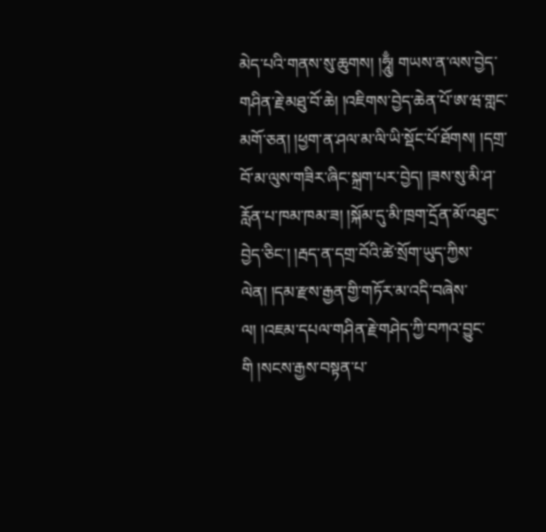མེད་པའི་གནས་སུ་ཆུགས། །ཧཱུྃ། གཡས་ན་ལས་བྱེད་གཤིན་རྗེ་མཐུ་བོ་ཆེ། །འཇིགས་བྱེད་ཆེན་པོ་ཨ་ཝ་གླང་མགོ་ཅན། །ཕྱག་ན་ཤལ་མ་ལི་ཡི་སྡོང་པོ་ཐོགས། །དགྲ་བོ་མ་ལུས་གཟིར་ཞིང་སྐྲག་པར་བྱེད། །ཟས་སུ་མི་ཤ་རློན་པ་ཁམ་ཁམ་ཟ། །སྐོམ་དུ་མི་ཁྲག་དྲོན་མོ་འཐུང་བྱེད་ཅིང་། །རྦད་ན་དགྲ་བོའི་ཚེ་སྲོག་ཡུད་ཀྱིས་ལེན། །དམ་རྫས་རྒྱན་གྱི་གཏོར་མ་འདི་བཞེས་ལ། །འཇམ་དཔལ་གཤིན་རྗེ་གཤེད་ཀྱི་བཀའ་བྱུང་གི །སངས་རྒྱས་བསྟན་པ་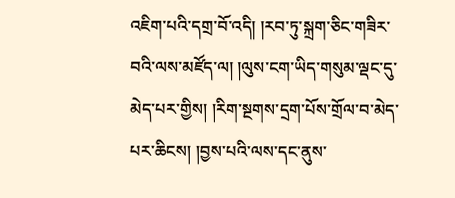འཇིག་པའི་དགྲ་བོ་འདི། །རབ་ཏུ་སྐྲག་ཅིང་གཟིར་བའི་ལས་མཛོད་ལ། །ལུས་ངག་ཡིད་གསུམ་ལྡང་དུ་མེད་པར་གྱིས། །རིག་སྔགས་དྲག་པོས་གྲོལ་བ་མེད་པར་ཆིངས། །བྱས་པའི་ལས་དང་ནུས་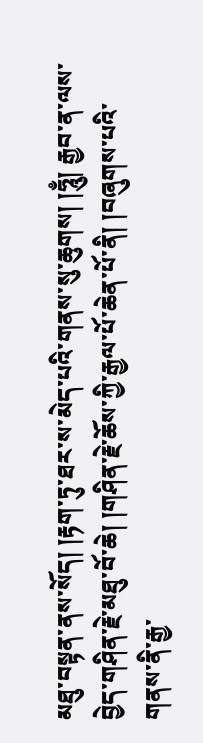མཐུ་བསྟན་ནས་སོད། །རྟག་ཏུ་ཐར་ས་མེད་པའི་གནས་སུ་ཆུགས། །ཧཱུྃ། རྒྱབ་ན་ལས་བྱེད་གཤིན་རྗེ་མཐུ་བོ་ཆེ། །གཤིན་རྗེ་ཆོས་ཀྱི་རྒྱལ་པོ་ཆེན་པོ་ནི། །བཞུགས་པའི་གནས་ནི་རྒྱ་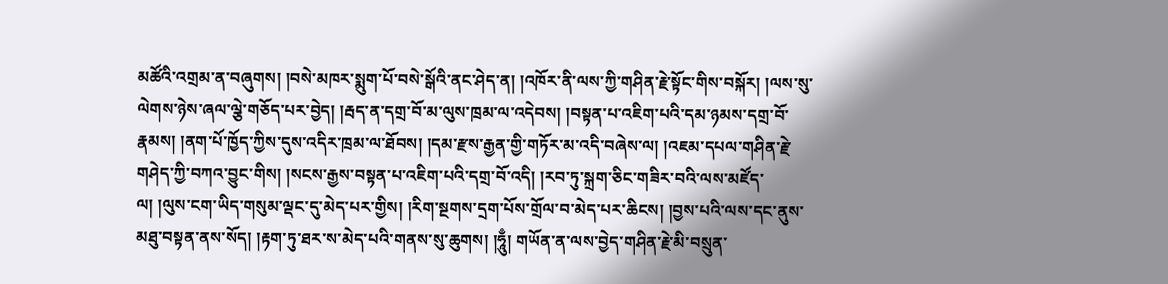མཚོའི་འགྲམ་ན་བཞུགས། །བསེ་མཁར་སྨུག་པོ་བསེ་སྒོའི་ནང་ཤེད་ན། །འཁོར་ནི་ལས་ཀྱི་གཤིན་རྗེ་སྟོང་གིས་བསྐོར། །ལས་སུ་ལེགས་ཉེས་ཞལ་ལྕེ་གཅོད་པར་བྱེད། །རྦད་ན་དགྲ་བོ་མ་ལུས་ཁྲམ་ལ་འདེབས། །བསྟན་པ་འཇིག་པའི་དམ་ཉམས་དགྲ་བོ་རྣམས། །ནག་པོ་ཁྱོད་ཀྱིས་དུས་འདིར་ཁྲམ་ལ་ཐོབས། །དམ་རྫས་རྒྱན་གྱི་གཏོར་མ་འདི་བཞེས་ལ། །འཇམ་དཔལ་གཤིན་རྗེ་གཤེད་ཀྱི་བཀའ་བྱུང་གིས། །སངས་རྒྱས་བསྟན་པ་འཇིག་པའི་དགྲ་བོ་འདི། །རབ་ཏུ་སྐྲག་ཅིང་གཟིར་བའི་ལས་མཛོད་ལ། །ལུས་ངག་ཡིད་གསུམ་ལྡང་དུ་མེད་པར་གྱིས། །རིག་སྔགས་དྲག་པོས་གྲོལ་བ་མེད་པར་ཆིངས། །བྱས་པའི་ལས་དང་ནུས་མཐུ་བསྟན་ནས་སོད། །རྟག་ཏུ་ཐར་ས་མེད་པའི་གནས་སུ་ཆུགས། །ཧཱུྃ། གཡོན་ན་ལས་བྱེད་གཤིན་རྗེ་མི་བསྲུན་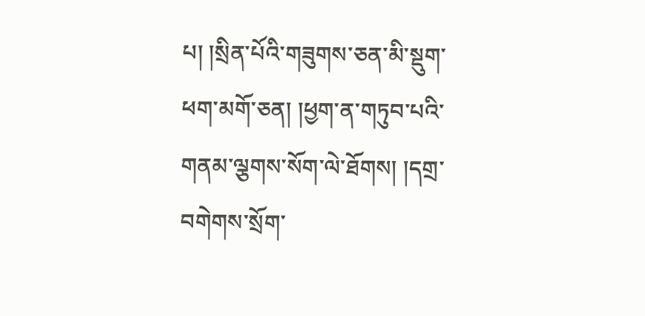པ། །སྲིན་པོའི་གཟུགས་ཅན་མི་སྡུག་ཕག་མགོ་ཅན། །ཕྱག་ན་གཏུབ་པའི་གནམ་ལྕགས་སོག་ལེ་ཐོགས། །དགྲ་བགེགས་སྲོག་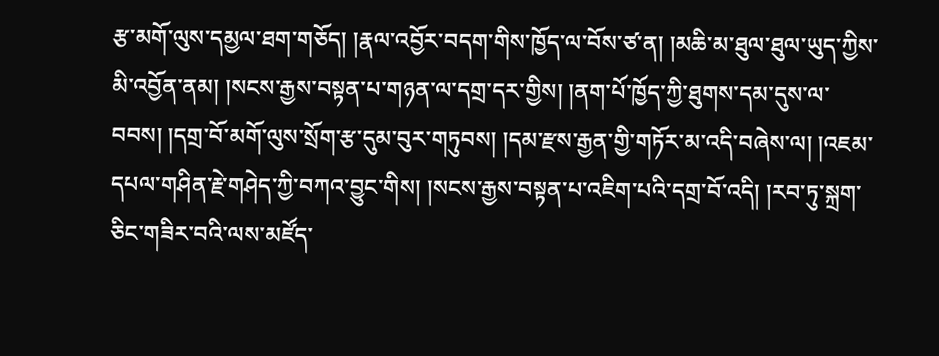རྩ་མགོ་ལུས་དམྱལ་ཐག་གཅོད། །རྣལ་འབྱོར་བདག་གིས་ཁྱོད་ལ་བོས་ཙ་ན། །མཆི་མ་ཐུལ་ཐུལ་ཡུད་ཀྱིས་མི་འབྱོན་ནམ། །སངས་རྒྱས་བསྟན་པ་གཉན་ལ་དགྲ་དར་གྱིས། །ནག་པོ་ཁྱོད་ཀྱི་ཐུགས་དམ་དུས་ལ་བབས། །དགྲ་བོ་མགོ་ལུས་སྲོག་རྩ་དུམ་བུར་གཏུབས། །དམ་རྫས་རྒྱན་གྱི་གཏོར་མ་འདི་བཞེས་ལ། །འཇམ་དཔལ་གཤིན་རྗེ་གཤེད་ཀྱི་བཀའ་བྱུང་གིས། །སངས་རྒྱས་བསྟན་པ་འཇིག་པའི་དགྲ་བོ་འདི། །རབ་ཏུ་སྐྲག་ཅིང་གཟིར་བའི་ལས་མཛོད་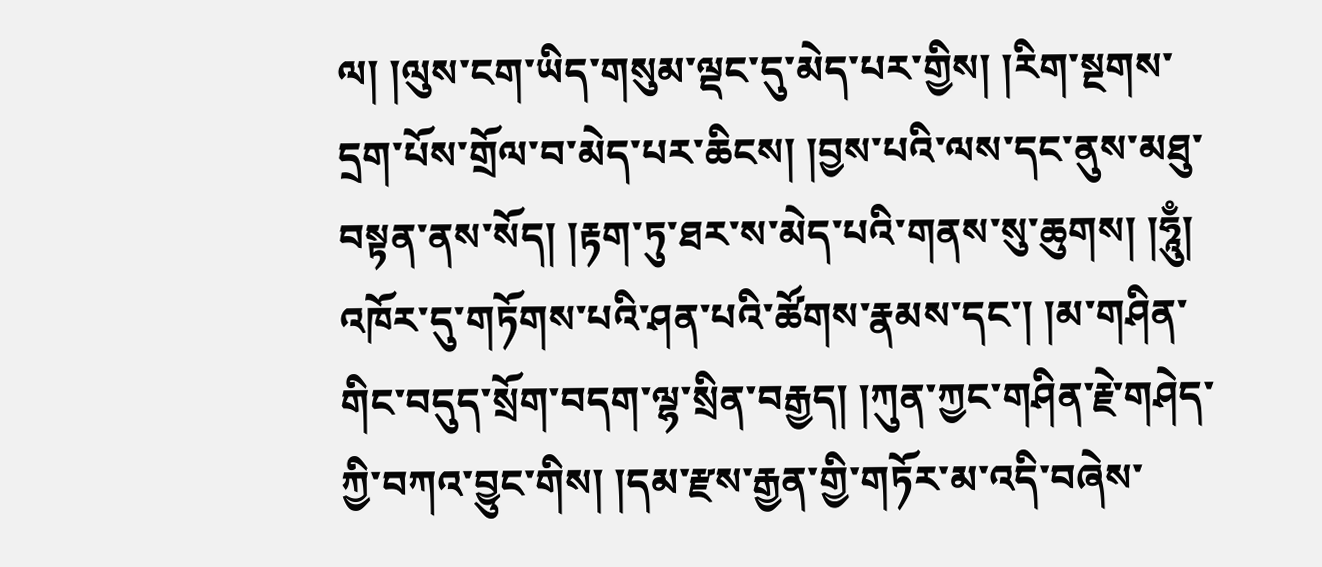ལ། །ལུས་ངག་ཡིད་གསུམ་ལྡང་དུ་མེད་པར་གྱིས། །རིག་སྔགས་དྲག་པོས་གྲོལ་བ་མེད་པར་ཆིངས། །བྱས་པའི་ལས་དང་ནུས་མཐུ་བསྟན་ནས་སོད། །རྟག་ཏུ་ཐར་ས་མེད་པའི་གནས་སུ་ཆུགས། །ཧཱུྃ། འཁོར་དུ་གཏོགས་པའི་ཤན་པའི་ཚོགས་རྣམས་དང་། །མ་གཤིན་གིང་བདུད་སྲོག་བདག་ལྷ་སྲིན་བརྒྱད། །ཀུན་ཀྱང་གཤིན་རྗེ་གཤེད་ཀྱི་བཀའ་བྱུང་གིས། །དམ་རྫས་རྒྱན་གྱི་གཏོར་མ་འདི་བཞེས་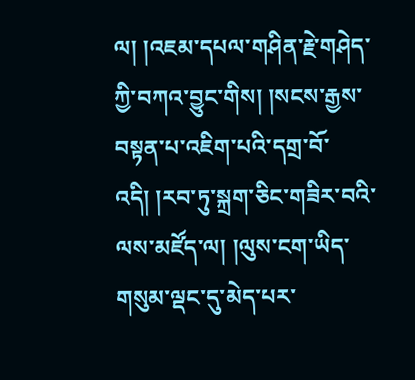ལ། །འཇམ་དཔལ་གཤིན་རྗེ་གཤེད་ཀྱི་བཀའ་བྱུང་གིས། །སངས་རྒྱས་བསྟན་པ་འཇིག་པའི་དགྲ་བོ་འདི། །རབ་ཏུ་སྐྲག་ཅིང་གཟིར་བའི་ལས་མཛོད་ལ། །ལུས་ངག་ཡིད་གསུམ་ལྡང་དུ་མེད་པར་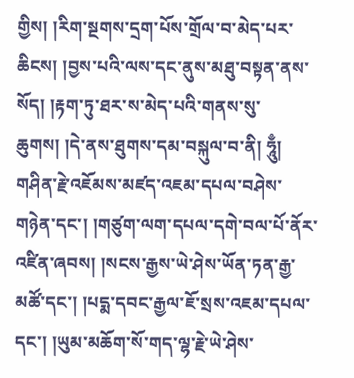གྱིས། །རིག་སྔགས་དྲག་པོས་གྲོལ་བ་མེད་པར་ཆིངས། །བྱས་པའི་ལས་དང་ནུས་མཐུ་བསྟན་ནས་སོད། །རྟག་ཏུ་ཐར་ས་མེད་པའི་གནས་སུ་ཆུགས། །དེ་ནས་ཐུགས་དམ་བསྐུལ་བ་ནི། ཧཱུྃ། གཤིན་རྗེ་འཇོམས་མཛད་འཇམ་དཔལ་བཤེས་གཉེན་དང་། །གཙུག་ལག་དཔལ་དགེ་བལ་པོ་ནོར་འཛིན་ཞབས། །སངས་རྒྱས་ཡེ་ཤེས་ཡོན་ཏན་རྒྱ་མཚོ་དང་། །པདྨ་དབང་རྒྱལ་ཇོ་སྲས་འཇམ་དཔལ་དང་། །ཡུམ་མཆོག་སོ་གད་ལྷ་རྗེ་ཡེ་ཤེས་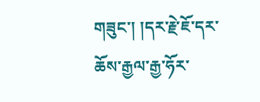གཟུང་། །དར་རྗེ་ཇོ་དར་ཆོས་རྒྱལ་རྒྱ་ཧོར་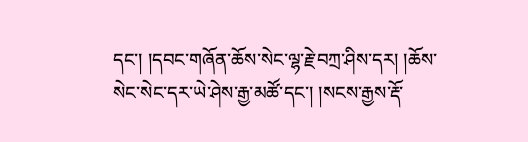དང་། །དབང་གཞོན་ཆོས་སེང་ལྷ་རྗེ་བཀྲ་ཤིས་དར། །ཆོས་སེང་སེང་དར་ཡེ་ཤེས་རྒྱ་མཚོ་དང་། །སངས་རྒྱས་རྡོ་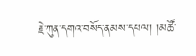རྗེ་ཀུན་དགའ་བསོད་ནམས་དཔལ། །མཚོ་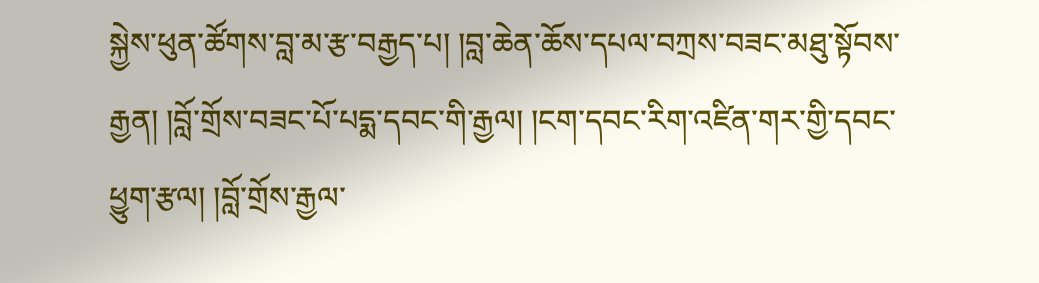སྐྱེས་ཕུན་ཚོགས་བླ་མ་རྩ་བརྒྱད་པ། །བླ་ཆེན་ཆོས་དཔལ་བཀྲས་བཟང་མཐུ་སྟོབས་རྒྱན། །བློ་གྲོས་བཟང་པོ་པདྨ་དབང་གི་རྒྱལ། །ངག་དབང་རིག་འཛིན་གར་གྱི་དབང་ཕྱུག་རྩལ། །བློ་གྲོས་རྒྱལ་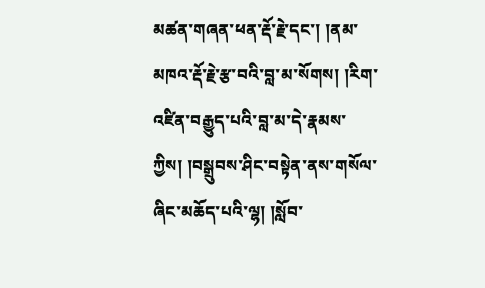མཚན་གཞན་ཕན་རྡོ་རྗེ་དང་། །ནམ་མཁའ་རྡོ་རྗེ་རྩ་བའི་བླ་མ་སོགས། །རིག་འཛིན་བརྒྱུད་པའི་བླ་མ་དེ་རྣམས་ཀྱིས། །བསྒྲུབས་ཤིང་བསྟེན་ནས་གསོལ་ཞིང་མཆོད་པའི་ལྷ། །སློབ་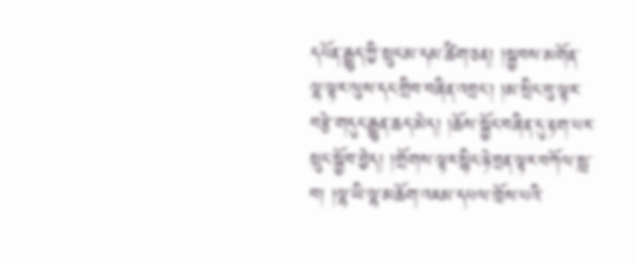དཔོན་རྒྱུད་ཀྱི་སྲུང་མ་དམ་ཚིག་ཅན། །སྐྱབས་མགོན་ལྷ་ལྟར་ལུས་དང་གྲིབ་བཞིན་འབྲང་། །མ་སྲིང་བུ་ལྟར་བརྩེ་གདུང་རྒྱུན་ཆད་མེད། །ཆོས་སྐྱོང་བཞིན་དུ་རྟག་པར་སྲུང་སྐྱོབ་བྱེད། །གྲོགས་ལྟར་སྙིང་ཉེ་བྲན་ལྟར་བཀོལ་སླ་བ། །ལྷ་ཡི་ལྷ་མཆོག་འཇམ་དཔལ་ཁྲོས་པའི་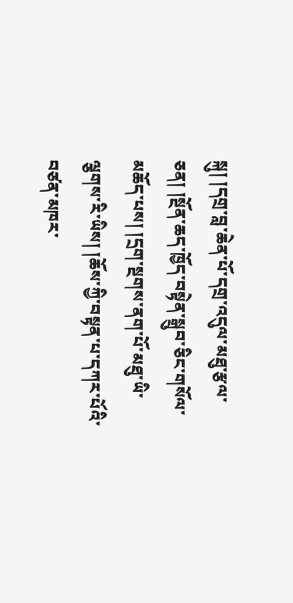སྐུ། །དགྲ་བླ་ཆེན་པོ་དགྲ་འདུལ་མཐུ་རྩལ་ཅན། །སྔོན་ཆད་ཁྱོད་བསྟེན་སྒྲུབ་ཅིང་གསོལ་མཆོད་པས། །དྲག་སྔགས་ནག་པོ་མཐུ་ཡི་ལྕགས་རི་ཡིས། །ཆོས་ཀྱི་བསྟན་པ་དཀར་པོའི་བཙན་མཁར་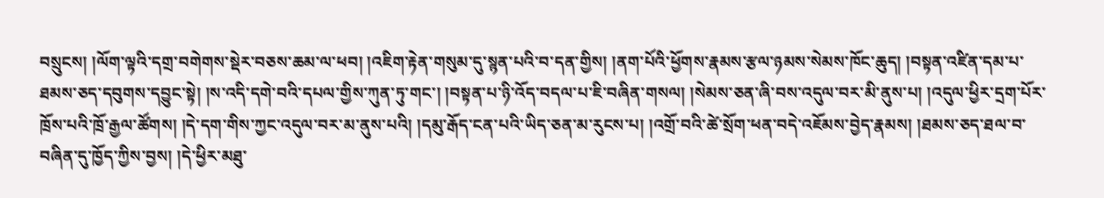བསྲུངས། །ལོག་ལྟའི་དགྲ་བགེགས་སྡེར་བཅས་ཆམ་ལ་ཕབ། །འཇིག་རྟེན་གསུམ་དུ་སྙན་པའི་བ་དན་གྱིས། །ནག་པོའི་ཕྱོགས་རྣམས་རྩལ་ཉམས་སེམས་ཁོང་ཆུད། །བསྟན་འཛིན་དམ་པ་ཐམས་ཅད་དབུགས་དབྱུང་སྟེ། །ས་འདི་དགེ་བའི་དཔལ་གྱིས་ཀུན་ཏུ་གང་། །བསྟན་པ་ཉི་འོད་བདལ་པ་ཇི་བཞིན་གསལ། །སེམས་ཅན་ཞི་བས་འདུལ་བར་མི་ནུས་པ། །འདུལ་ཕྱིར་དྲག་པོར་ཁྲོས་པའི་ཁྲོ་རྒྱལ་ཚོགས། །དེ་དག་གིས་ཀྱང་འདུལ་བར་མ་ནུས་པའི། །དམུ་རྒོད་ངན་པའི་ཡིད་ཅན་མ་རུངས་པ། །འགྲོ་བའི་ཚེ་སྲོག་ཕན་བདེ་འཇོམས་བྱེད་རྣམས། །ཐམས་ཅད་ཐལ་བ་བཞིན་དུ་ཁྱོད་ཀྱིས་བྱས། །དེ་ཕྱིར་མཐུ་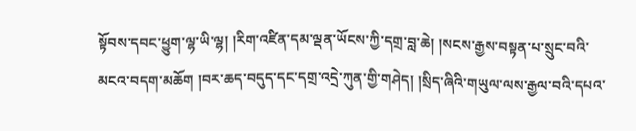སྟོབས་དབང་ཕྱུག་ལྷ་ཡི་ལྷ། །རིག་འཛིན་དམ་ལྡན་ཡོངས་ཀྱི་དགྲ་བླ་ཆེ། །སངས་རྒྱས་བསྟན་པ་སྲུང་བའི་མངའ་བདག་མཆོག །བར་ཆད་བདུད་དང་དགྲ་འདྲེ་ཀུན་གྱི་གཤེད། །སྲིད་ཞིའི་གཡུལ་ལས་རྒྱལ་བའི་དཔའ་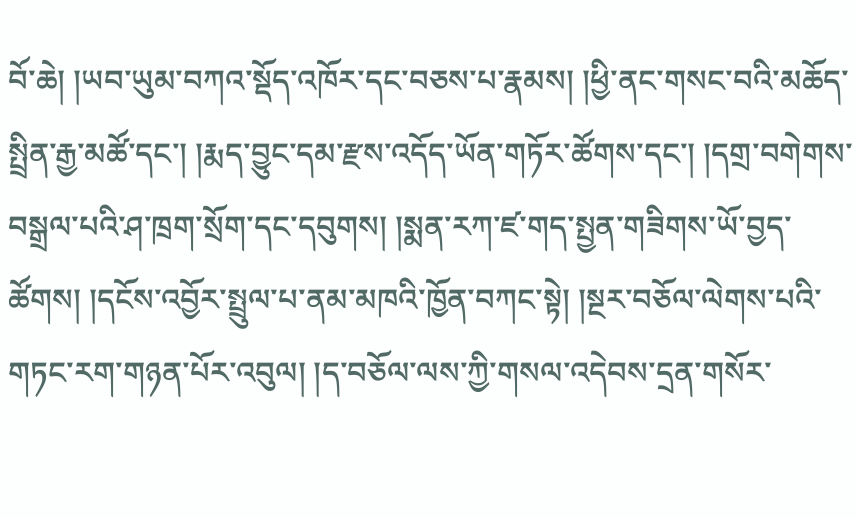བོ་ཆེ། །ཡབ་ཡུམ་བཀའ་སྡོད་འཁོར་དང་བཅས་པ་རྣམས། །ཕྱི་ནང་གསང་བའི་མཆོད་སྤྲིན་རྒྱ་མཚོ་དང་། །རྨད་བྱུང་དམ་རྫས་འདོད་ཡོན་གཏོར་ཚོགས་དང་། །དགྲ་བགེགས་བསྒྲལ་པའི་ཤ་ཁྲག་སྲོག་དང་དབུགས། །སྨན་རཀ་ཛ་གད་སྤྱན་གཟིགས་ཡོ་བྱད་ཚོགས། །དངོས་འབྱོར་སྤྲུལ་པ་ནམ་མཁའི་ཁྱོན་བཀང་སྟེ། །སྔར་བཅོལ་ལེགས་པའི་གཏང་རག་གཉན་པོར་འབུལ། །ད་བཅོལ་ལས་ཀྱི་གསལ་འདེབས་དྲན་གསོར་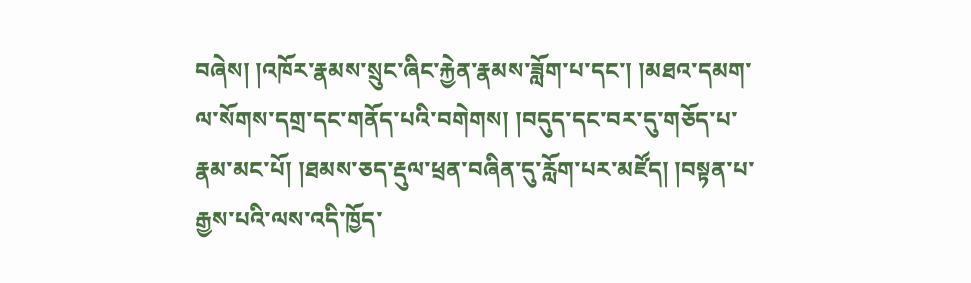བཞེས། །འཁོར་རྣམས་སྲུང་ཞིང་རྐྱེན་རྣམས་ཟློག་པ་དང་། །མཐའ་དམག་ལ་སོགས་དགྲ་དང་གནོད་པའི་བགེགས། །བདུད་དང་བར་དུ་གཅོད་པ་རྣམ་མང་པོ། །ཐམས་ཅད་རྡུལ་ཕྲན་བཞིན་དུ་རློག་པར་མཛོད། །བསྟན་པ་རྒྱས་པའི་ལས་འདི་ཁྱོད་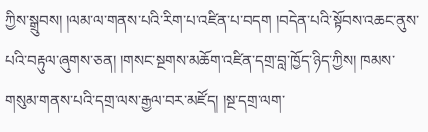ཀྱིས་སྒྲུབས། །ལམ་ལ་གནས་པའི་རིག་པ་འཛིན་པ་བདག །བདེན་པའི་སྟོབས་འཆང་ནུས་པའི་བརྟུལ་ཞུགས་ཅན། །གསང་སྔགས་མཆོག་འཛིན་དགྲ་བླ་ཁྱོད་ཉིད་ཀྱིས། ཁམས་གསུམ་གནས་པའི་དགྲ་ལས་རྒྱལ་བར་མཛོད། །སྔ་དགྲ་ལག་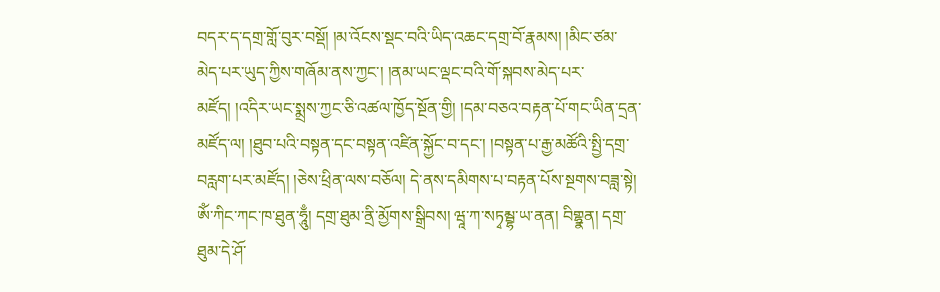བདར་ད་དགྲ་གློ་བུར་བསྡོ། །མ་འོངས་སྡང་བའི་ཡིད་འཆང་དགྲ་བོ་རྣམས། །མིང་ཙམ་མེད་པར་ཡུད་ཀྱིས་གཞོམ་ནས་ཀྱང་། །ནམ་ཡང་ལྡང་བའི་གོ་སྐབས་མེད་པར་མཛོད། །འདིར་ཡང་སྨྲས་ཀྱང་ཅི་འཚལ་ཁྱོད་སྔོན་གྱི། །དམ་བཅའ་བརྟན་པོ་གང་ཡིན་དྲན་མཛོད་ལ། །ཐུབ་པའི་བསྟན་དང་བསྟན་འཛིན་སྐྱོང་བ་དང་། །བསྟན་པ་རྒྱ་མཚོའི་སྤྱི་དགྲ་བརླག་པར་མཛོད། །ཅེས་ཕྲིན་ལས་བཅོལ། དེ་ནས་དམིགས་པ་བརྟན་པོས་སྔགས་བཟླ་སྟེ། ཨོཾ་ཀིང་ཀང་ཁ་ཐུན་ཧཱུྃ། དགྲ་ཐུམ་ནྲི་མྱོགས་སྒྲིབས། ཝཱ་ཀ་སཏྭམྦྷ་ཡ་ནན། བིགྷྣན། དགྲ་ཐུམ་དེ་ཤོ་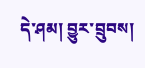དེ་ཤམ། བྱུར་བྲུབས།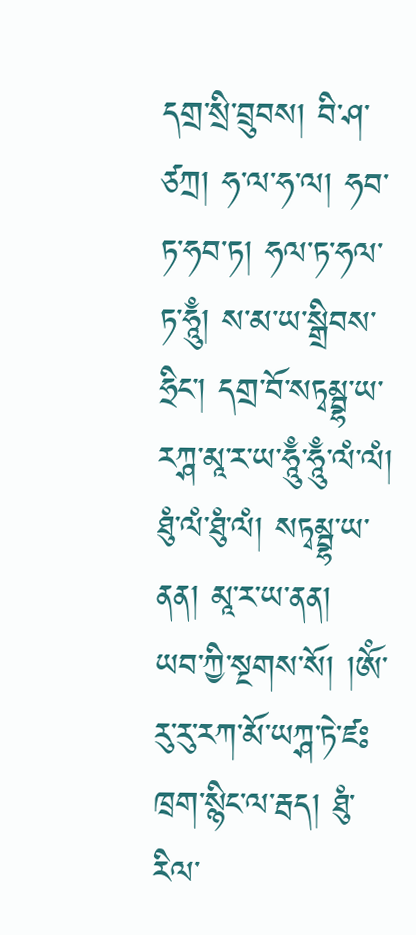དགྲ་སྲི་བྲུབས། བི་ཤ་ཙཀྲ། ཧ་ལ་ཧ་ལ། ཧབ་ཏ་ཧབ་ཏ། ཧལ་ཏ་ཧལ་ཏ་ཧཱུྃ། ས་མ་ཡ་སྒྲིབས་ཧྲིང་། དགྲ་བོ་སཏྭམྦྷ་ཡ་རཀྴ་མཱ་ར་ཡ་ཧཱུྃ་ཧཱུྃ་ལཾ་ལཾ། ཐུཾ་ལཾ་ཐུཾ་ལཾ། སཏྭམྦྷ་ཡ་ནན། མཱ་ར་ཡ་ནན། ཡབ་ཀྱི་སྔགས་སོ། །ཨོཾ་རུ་རུ་རཀ་མོ་ཡཀྴ་ཏེ་ཛཿ ཁྲག་སྙིང་ལ་རྦད། ཐུཾ་རིལ་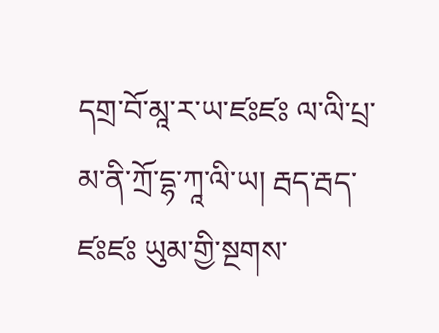དགྲ་བོ་མཱ་ར་ཡ་ཛཿཛཿ ལ་ལི་པྲ་མ་ནི་ཀྲོ་དྷ་ཀཱ་ལི་ཡ། རྦད་རྦད་ཛཿཛཿ ཡུམ་གྱི་སྔགས་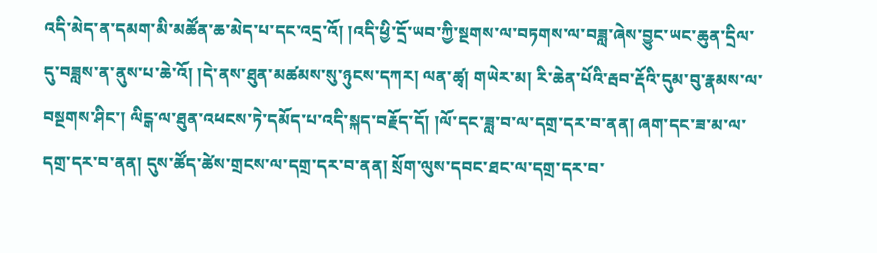འདི་མེད་ན་དམག་མི་མཚོན་ཆ་མེད་པ་དང་འདྲ་འོ། །འདི་ཕྱི་དྲོ་ཡབ་ཀྱི་སྔགས་ལ་བཏགས་ལ་བཟླ་ཞེས་བྱུང་ཡང་ཆུན་དྲིལ་དུ་བཟླས་ན་ནུས་པ་ཆེ་འོ། །དེ་ནས་ཐུན་མཚམས་སུ་ཉུངས་དཀར། ལན་ཚྭ། གཡེར་མ། རི་ཆེན་པོའི་རྦབ་རྡོའི་དུམ་བུ་རྣམས་ལ་བསྔགས་ཤིང་། ལིངྒ་ལ་ཐུན་འཕངས་ཏེ་དམོད་པ་འདི་སྐད་བརྗོད་དོ། །ལོ་དང་ཟླ་བ་ལ་དགྲ་དར་བ་ནན། ཞག་དང་ཟ་མ་ལ་དགྲ་དར་བ་ནན། དུས་ཚོད་ཚེས་གྲངས་ལ་དགྲ་དར་བ་ནན། སྲོག་ལུས་དབང་ཐང་ལ་དགྲ་དར་བ་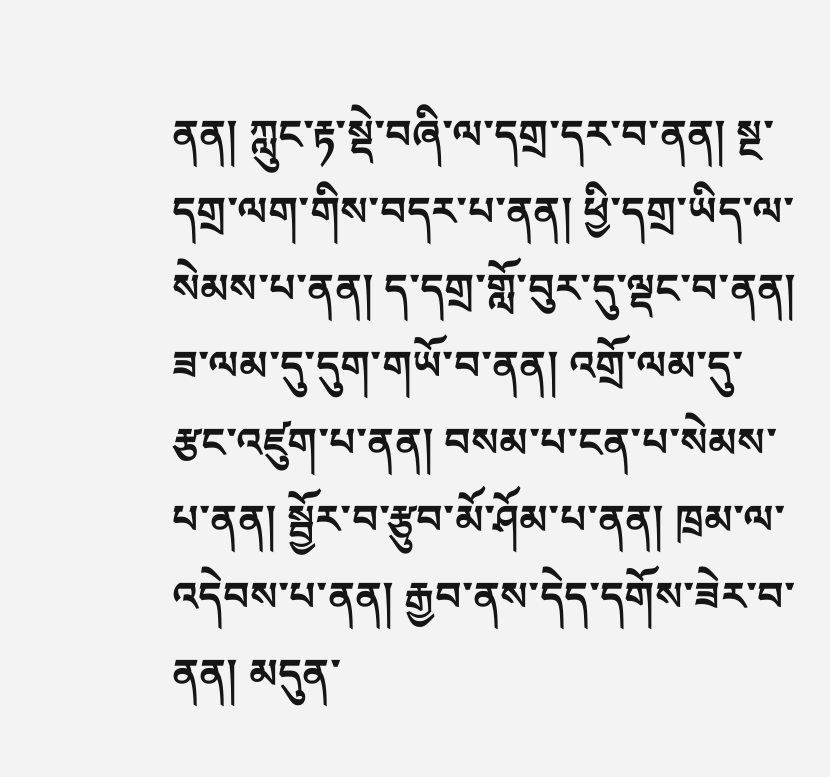ནན། ཀླུང་རྟ་སྡེ་བཞི་ལ་དགྲ་དར་བ་ནན། སྔ་དགྲ་ལག་གིས་བདར་པ་ནན། ཕྱི་དགྲ་ཡིད་ལ་སེམས་པ་ནན། ད་དགྲ་གློ་བུར་དུ་ལྡང་བ་ནན། ཟ་ལམ་དུ་དུག་གཡོ་བ་ནན། འགྲོ་ལམ་དུ་རྩང་འཛུག་པ་ནན། བསམ་པ་ངན་པ་སེམས་པ་ནན། སྦྱོར་བ་རྩུབ་མོ་ཤོམ་པ་ནན། ཁྲམ་ལ་འདེབས་པ་ནན། རྒྱབ་ནས་དེད་དགོས་ཟེར་བ་ནན། མདུན་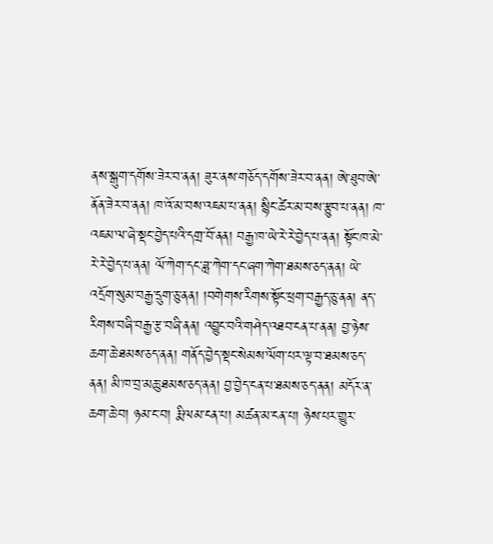ནས་སྒུག་དགོས་ཟེར་བ་ནན། ཟུར་ནས་གཅོད་དགོས་ཟེར་བ་ནན། ཨེ་ཐུབ་ཨེ་ནོན་ཟེར་བ་ནན། ཁ་འོ་མ་བས་འཇམ་པ་ནན། སྙིང་ཚེར་མ་བས་རྩུབ་པ་ནན། ཁ་འཇམ་ལ་ཞེ་སྡང་བྱེད་པའི་དགྲ་བོ་ནན། བརྒྱ་ཁ་ཡེ་རེ་རེ་བྱེད་པ་ནན། སྟོང་ཁ་མེ་རེ་རེ་བྱེད་པ་ནན། ལོ་ཀེག་དང་ཟླ་ཀེག་དང་ཞག་ཀེག་ཐམས་ཅད་ནན། ཡེ་འདྲོག་སུམ་བརྒྱ་དྲུག་ཅུ་ནན། །བགེགས་རིགས་སྟོང་ཕྲག་བརྒྱད་ཅུ་ནན། ནད་རིགས་བཞི་བརྒྱ་རྩ་བཞི་ནན། འབྱུང་བའི་གཤེད་འཐབ་ངན་པ་ནན། བྱ་ཉེས་ཆག་ཆེ་ཐམས་ཅད་ནན། གནོད་བྱེད་སྡང་སེམས་ལོག་པར་ལྟ་བ་ཐམས་ཅད་ནན། མི་ཁ་བྲ་མཆུ་ཐམས་ཅད་ནན། བྱ་བྱེད་ངན་པ་ཐམས་ཅད་ནན། མདོར་ན་ཆག་ཆེ་བ། ཉམ་ང་བ། རྨི་ལམ་ངན་པ། མཚན་མ་ངན་པ། ཉེས་པར་གྱུར་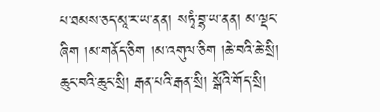པ་ཐམས་ཅད་མཱ་ར་ཡ་ནན། སཏྭཾ་བྷ་ཡ་ནན། མ་ལྡང་ཞིག །མ་གནོད་ཅིག །མ་འགུལ་ཅིག །ཆེ་བའི་ཆེ་སྲི། ཆུང་བའི་ཆུང་སྲི། རྒན་པའི་རྒན་སྲི། སྒོའི་གོད་སྲི།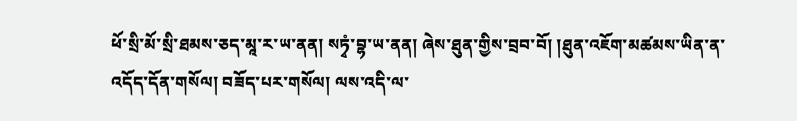ཕོ་སྲི་མོ་སྲི་ཐམས་ཅད་མཱ་ར་ཡ་ནན། སཏྭཾ་བྷ་ཡ་ནན། ཞེས་ཐུན་གྱིས་བྲབ་བོ། །ཐུན་འཇོག་མཚམས་ཡིན་ན་འདོད་དོན་གསོལ། བཟོད་པར་གསོལ། ལས་འདི་ལ་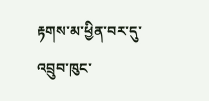རྟགས་མ་ཕྱིན་བར་དུ་འབྲུབ་ཁུང་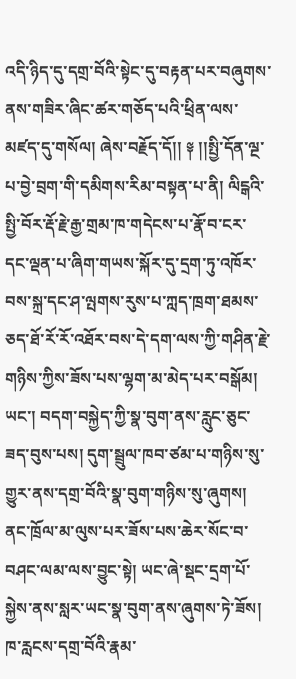འདི་ཉིད་དུ་དགྲ་བོའི་སྟེང་དུ་བརྟན་པར་བཞུགས་ནས་གཟིར་ཞིང་ཚར་གཅོད་པའི་ཕྲིན་ལས་མཛད་དུ་གསོལ། ཞེས་བརྗོད་དོ།། ༈ །།སྤྱི་དོན་ལྔ་པ་བྱེ་བྲག་གི་དམིགས་རིམ་བསྟན་པ་ནི། ལིངྒའི་སྤྱི་བོར་རྡོ་རྗེ་རྒྱ་གྲམ་ཁ་གདེངས་པ་རྣོ་བ་ངར་དང་ལྡན་པ་ཞིག་གཡས་སྐོར་དུ་དྲག་ཏུ་འཁོར་བས་སྐྲ་དང་ཤ་ལྤགས་རུས་པ་ཀླད་ཁྲག་ཐམས་ཅད་ཐོ་རོ་རོ་འཐོར་བས་དེ་དག་ལས་ཀྱི་གཤིན་རྗེ་གཉིས་ཀྱིས་ཟོས་པས་ལྷག་མ་མེད་པར་བསྒོམ། ཡང་། བདག་བསྐྱེད་ཀྱི་སྣ་བུག་ནས་རླུང་ཅུང་ཟད་བུས་པས། དུག་སྦྲུལ་ཁབ་ཙམ་པ་གཉིས་སུ་གྱུར་ནས་དགྲ་བོའི་སྣ་བུག་གཉིས་སུ་ཞུགས། ནང་ཁྲོལ་མ་ལུས་པར་ཟོས་པས་ཆེར་སོང་བ་བཤང་ལམ་ལས་བྱུང་སྟེ། ཡང་ཞེ་སྡང་དྲག་པོ་སྐྱེས་ནས་སླར་ཡང་སྣ་བུག་ནས་ཞུགས་ཏེ་ཟོས། ཁ་རླངས་དགྲ་བོའི་རྣམ་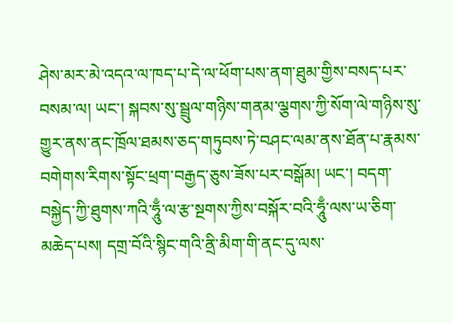ཤེས་མར་མེ་འདའ་ལ་ཁད་པ་དེ་ལ་ཕོག་པས་ནག་ཐུམ་གྱིས་བསད་པར་བསམ་ལ། ཡང་། སྐབས་སུ་སྦྲུལ་གཉིས་གནམ་ལྕགས་ཀྱི་སོག་ལེ་གཉིས་སུ་གྱུར་ནས་ནང་ཁྲོལ་ཐམས་ཅད་གཏུབས་ཏེ་བཤང་ལམ་ནས་ཐོན་པ་རྣམས་བགེགས་རིགས་སྟོང་ཕྲག་བརྒྱད་ཅུས་ཟོས་པར་བསྒོམ། ཡང་། བདག་བསྐྱེད་ཀྱི་ཐུགས་ཀའི་ཧཱུྃ་ལ་རྩ་སྔགས་ཀྱིས་བསྐོར་བའི་ཧཱུྃ་ལས་ཡ་ཅིག་མཆེད་པས། དགྲ་བོའི་སྙིང་གའི་ནྲི་མིག་གི་ནང་དུ་ལས་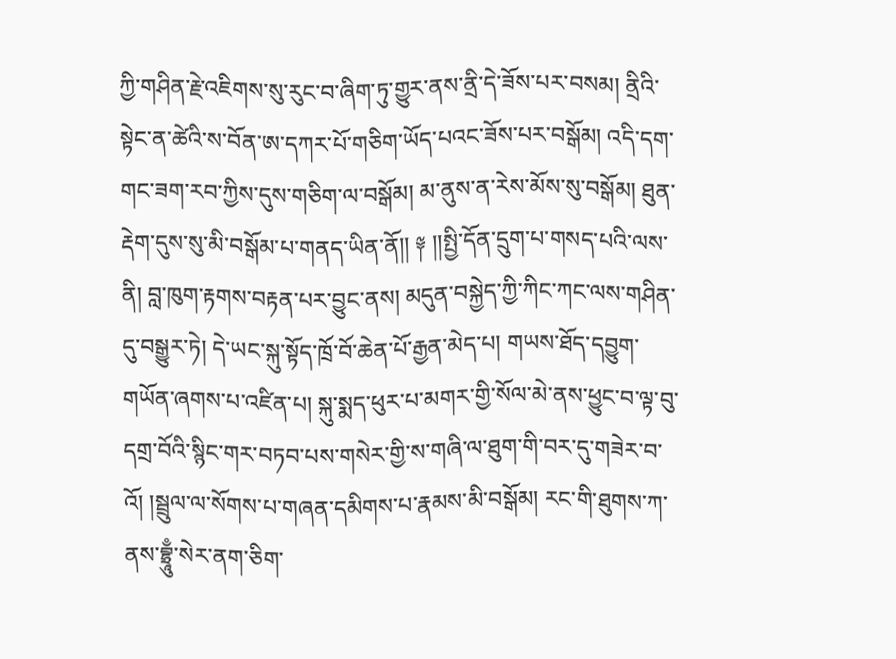ཀྱི་གཤིན་རྗེ་འཇིགས་སུ་རུང་བ་ཞིག་ཏུ་གྱུར་ནས་ནྲི་དེ་ཟོས་པར་བསམ། ནྲིའི་སྟེང་ན་ཚེའི་ས་བོན་ཨ་དཀར་པོ་གཅིག་ཡོད་པའང་ཟོས་པར་བསྒོམ། འདི་དག་གང་ཟག་རབ་ཀྱིས་དུས་གཅིག་ལ་བསྒོམ། མ་ནུས་ན་རེས་མོས་སུ་བསྒོམ། ཐུན་རྡེག་དུས་སུ་མི་བསྒོམ་པ་གནད་ཡིན་ནོ།། ༈ །།སྤྱི་དོན་དྲུག་པ་གསད་པའི་ལས་ནི། བླ་ཁུག་རྟགས་བརྟན་པར་བྱུང་ནས། མདུན་བསྐྱེད་ཀྱི་ཀིང་ཀང་ལས་གཤིན་དུ་བསྒྱུར་ཏེ། དེ་ཡང་སྐུ་སྟོད་ཁྲོ་བོ་ཆེན་པོ་རྒྱན་མེད་པ། གཡས་ཐོད་དབྱུག་གཡོན་ཞགས་པ་འཛིན་པ། སྐུ་སྨད་ཕུར་པ་མགར་གྱི་སོལ་མེ་ནས་ཕྱུང་བ་ལྟ་བུ་དགྲ་བོའི་སྙིང་གར་བཏབ་པས་གསེར་གྱི་ས་གཞི་ལ་ཐུག་གི་བར་དུ་གཟེར་བ་འོ། །སྦྲུལ་ལ་སོགས་པ་གཞན་དམིགས་པ་རྣམས་མི་བསྒོམ། རང་གི་ཐུགས་ཀ་ནས་བྷྲཱུྃ་སེར་ནག་ཅིག་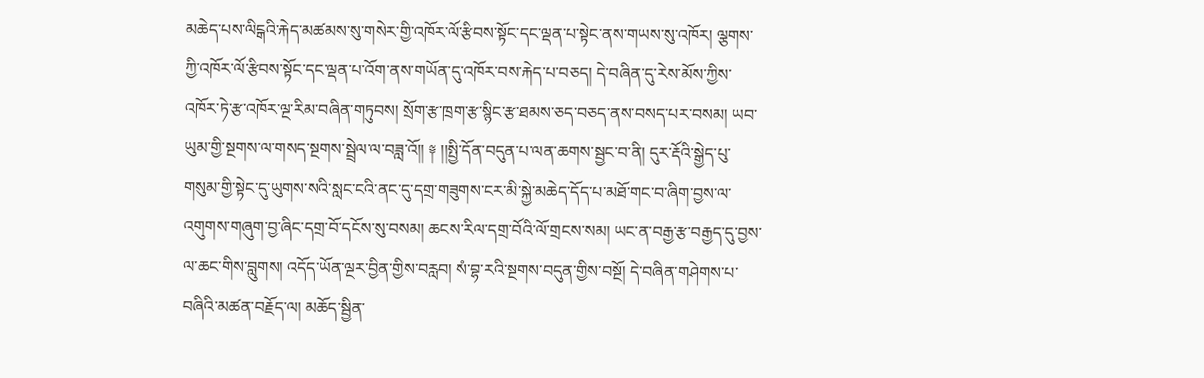མཆེད་པས་ལིངྒའི་རྐེད་མཚམས་སུ་གསེར་གྱི་འཁོར་ལོ་རྩིབས་སྟོང་དང་ལྡན་པ་སྟེང་ནས་གཡས་སུ་འཁོར། ལྕགས་ཀྱི་འཁོར་ལོ་རྩིབས་སྟོང་དང་ལྡན་པ་འོག་ནས་གཡོན་དུ་འཁོར་བས་རྐེད་པ་བཅད། དེ་བཞིན་དུ་རེས་མོས་ཀྱིས་འཁོར་ཏེ་རྩ་འཁོར་ལྔ་རིམ་བཞིན་གཏུབས། སྲོག་རྩ་ཁྲག་རྩ་སྙིང་རྩ་ཐམས་ཅད་བཅད་ནས་བསད་པར་བསམ། ཡབ་ཡུམ་གྱི་སྔགས་ལ་གསད་སྔགས་སྦྲེལ་ལ་བཟླ་འོ།། ༈ །།སྤྱི་དོན་བདུན་པ་ལན་ཆགས་སྦྱང་བ་ནི། དུར་རྡོའི་སྒྱེད་པུ་གསུམ་གྱི་སྟེང་དུ་ཡུགས་སའི་སླང་ངའི་ནང་དུ་དགྲ་གཟུགས་ངར་མི་སྐྱེ་མཆེད་དོད་པ་མཐོ་གང་བ་ཞིག་བྱས་ལ་འགུགས་གཞུག་བྱ་ཞིང་དགྲ་བོ་དངོས་སུ་བསམ། ཆངས་རིལ་དགྲ་བོའི་ལོ་གྲངས་སམ། ཡང་ན་བརྒྱ་རྩ་བརྒྱད་དུ་བྱས་ལ་ཆང་གིས་བླུགས། འདོད་ཡོན་ལྔར་བྱིན་གྱིས་བརླབ། སཾ་བྷ་རའི་སྔགས་བདུན་གྱིས་བསྔོ། དེ་བཞིན་གཤེགས་པ་བཞིའི་མཚན་བརྗོད་ལ། མཆོད་སྦྱིན་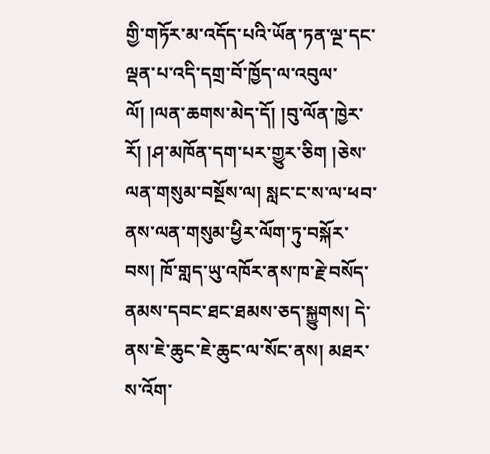གྱི་གཏོར་མ་འདོད་པའི་ཡོན་ཏན་ལྔ་དང་ལྡན་པ་འདི་དགྲ་བོ་ཁྱོད་ལ་འབུལ་ལོ། །ལན་ཆགས་མེད་དོ། །བུ་ལོན་ཁྱེར་རོ། །ཤ་མཁོན་དག་པར་གྱུར་ཅིག །ཅེས་ལན་གསུམ་བསྔོས་ལ། སླང་ང་ས་ལ་ཕབ་ནས་ལན་གསུམ་ཕྱིར་ལོག་ཏུ་བསྐོར་བས། ཁོ་གླད་ཡུ་འཁོར་ནས་ཁ་རྗེ་བསོད་ནམས་དབང་ཐང་ཐམས་ཅད་སྐྱུགས། དེ་ནས་ཇེ་ཆུང་ཇེ་ཆུང་ལ་སོང་ནས། མཐར་ས་འོག་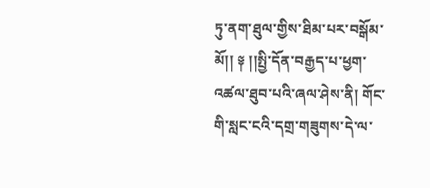ཏུ་ནག་ཐུལ་གྱིས་ཐིམ་པར་བསྒོམ་མོ།། ༈ །།སྤྱི་དོན་བརྒྱད་པ་ཕྱག་འཚལ་ཐུབ་པའི་ཞལ་ཤེས་ནི། གོང་གི་སླང་ངའི་དགྲ་གཟུགས་དེ་ལ་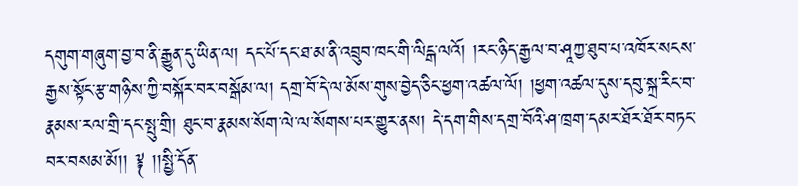དགུག་གཞུག་བྱ་བ་ནི་རྒྱུན་དུ་ཡིན་ལ། དང་པོ་དང་ཐ་མ་ནི་འབྲུབ་ཁང་གི་ལིངྒ་ལའོ། །རང་ཉིད་རྒྱལ་བ་ཤཱཀྱ་ཐུབ་པ་འཁོར་སངས་རྒྱས་སྟོང་རྩ་གཉིས་ཀྱི་བསྐོར་བར་བསྒོམ་ལ། དགྲ་བོ་དེ་ལ་མོས་གུས་བྱེད་ཅིང་ཕྱག་འཚལ་ལོ། །ཕྱག་འཚལ་དུས་དབུ་སྐྲ་རིང་བ་རྣམས་རལ་གྲི་དང་སྤུ་གྲི། ཐུང་བ་རྣམས་སོག་ལེ་ལ་སོགས་པར་གྱུར་ནས། དེ་དག་གིས་དགྲ་བོའི་ཤ་ཁྲག་དམར་ཐོར་ཐོར་བཏང་བར་བསམ་མོ།། ༈ །།སྤྱི་དོན་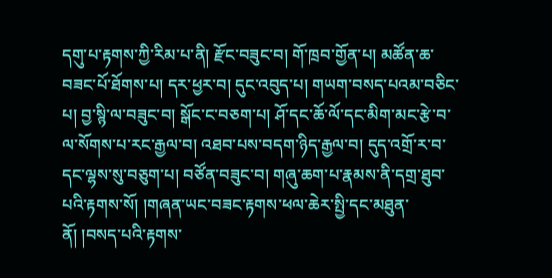དགུ་པ་རྟགས་ཀྱི་རིམ་པ་ནི། རྫོང་བཟུང་བ། གོ་ཁྲབ་གྱོན་པ། མཚོན་ཆ་བཟང་པོ་ཐོགས་པ། དར་ཕྱར་བ། དུང་འབུད་པ། གཡག་བསད་པའམ་བཅིང་པ། བྱ་སྙི་ལ་བཟུང་བ། སྒོང་ང་བཅག་པ། ཤོ་དང་ཆོ་ལོ་དང་མིག་མང་རྩེ་བ་ལ་སོགས་པ་རང་རྒྱལ་བ། འཐབ་པས་བདག་ཉིད་རྒྱལ་བ། དུད་འགྲོ་ར་བ་དང་ལྷས་སུ་བཅུག་པ། བཙོན་བཟུང་བ། གཞུ་ཆག་པ་རྣམས་ནི་དགྲ་ཐུབ་པའི་རྟགས་སོ། །གཞན་ཡང་བཟང་རྟགས་ཕལ་ཆེར་སྤྱི་དང་མཐུན་ནོ། །བསད་པའི་རྟགས་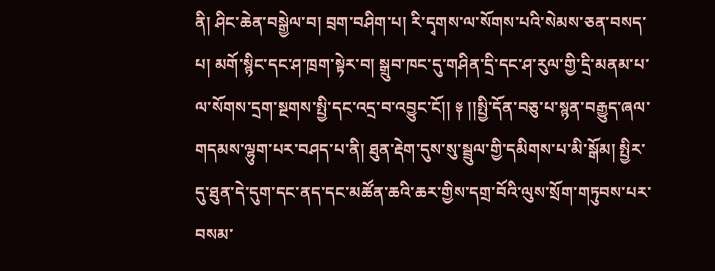ནི། ཤིང་ཆེན་བསྒྱེལ་བ། བྲག་བཤིག་པ། རི་དྭགས་ལ་སོགས་པའི་སེམས་ཅན་བསད་པ། མགོ་སྙིང་དང་ཤ་ཁྲག་སྟེར་བ། སྒྲུབ་ཁང་དུ་གཤིན་དྲི་དང་ཤ་རུལ་གྱི་དྲི་མནམ་པ་ལ་སོགས་དྲག་སྔགས་སྤྱི་དང་འདྲ་བ་འབྱུང་ངོ།། ༈ །།སྤྱི་དོན་བཅུ་པ་སྙན་བརྒྱུད་ཞལ་གདམས་ལྷུག་པར་བཤད་པ་ནི། ཐུན་རྡེག་དུས་སུ་སྦྲུལ་གྱི་དམིགས་པ་མི་སྒོམ། སྤྱིར་དུ་ཐུན་དེ་དུག་དང་ནད་དང་མཚོན་ཆའི་ཆར་གྱིས་དགྲ་བོའི་ལུས་སྲོག་གཏུབས་པར་བསམ་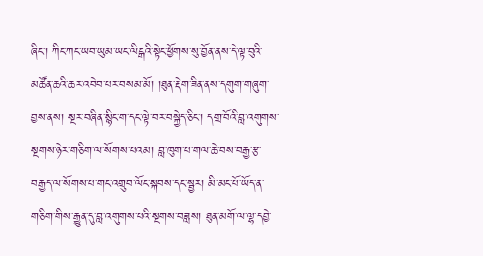ཞིང་། ཀིང་ཀང་ཡབ་ཡུམ་ཡང་ལིངྒའི་སྟེང་ཕྱོགས་སུ་བྱོན་ནས་དེ་ལྟ་བུའི་མཚོན་ཆའི་ཆར་འབེབ་པར་བསམ་མོ། །ཐུན་རྡེག་ཟིན་ནས་དགུག་གཞུག་བྱས་ནས། སྔར་བཞིན་སྙིང་ག་དང་ལྟེ་བར་བསྐྱེད་ཅིང་། དགྲ་བོའི་བླ་འགུགས་སྔགས་ཉེར་གཅིག་ལ་སོགས་པའམ། བླ་ཁུག་པ་གལ་ཆེ་བས་བརྒྱ་རྩ་བརྒྱད་ལ་སོགས་པ་གང་འགྲུབ་ལོང་སྐབས་དང་སྦྱར། མི་མང་པོ་ཡོད་ན་གཅིག་གིས་རྒྱུན་དུ་བླ་འགུགས་པའི་སྔགས་བཟླས། ཐུན་མགོ་ལ་ལྷ་དབྱེ་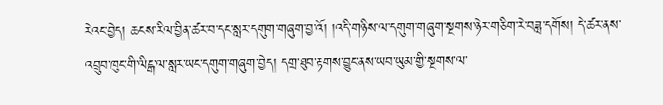རེའང་བྱེད། ཆངས་རིལ་བྱིན་ཚར་བ་དང་སླར་དགུག་གཞུག་བྱ་འོ། །འདི་གཉིས་ལ་དགུག་གཞུག་སྔགས་ཉེར་གཅིག་རེ་བཟླ་དགོས། དེ་ཚར་ནས་འབྲུབ་ཁུང་གི་ལིངྒ་ལ་སླར་ཡང་དགུག་གཞུག་བྱེད། དགྲ་ཐུབ་རྟགས་བྱུང་ནས་ཡབ་ཡུམ་གྱི་སྔགས་ལ་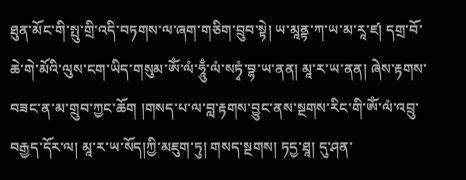ཐུན་མོང་གི་སྤུ་གྲི་འདི་བཏགས་ལ་ཞག་གཅིག་བྲུབ་སྟེ། ཡ་མཱནྟ་ཀ་ཡ་མ་རཱ་ཛ། དགྲ་བོ་ཆེ་གེ་མོའི་ལུས་ངག་ཡིད་གསུམ་ཨོཾ་ལཾ་ཧཱུྃ་ལཾ་སཏྭཾ་བྷ་ཡ་ནན། མཱ་ར་ཡ་ནན། ཞེས་རྟགས་བཟང་ན་མ་གྲུབ་ཀྱང་ཆོག །གསད་པ་ལ་བླ་རྟགས་བྱུང་ནས་སྔགས་རིང་གི་ཨོཾ་ལཾ་འབྲུ་བརྒྱད་དོར་ལ། མཱ་ར་ཡ་སོད།ཀྱི་མཇུག་ཏུ། གསད་སྔགས། ཏདྱ་ཐཱ། དུ་ཤན་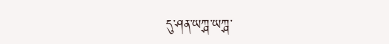དུ་ཤན་ཡཀྴ་ཡཀྴ་